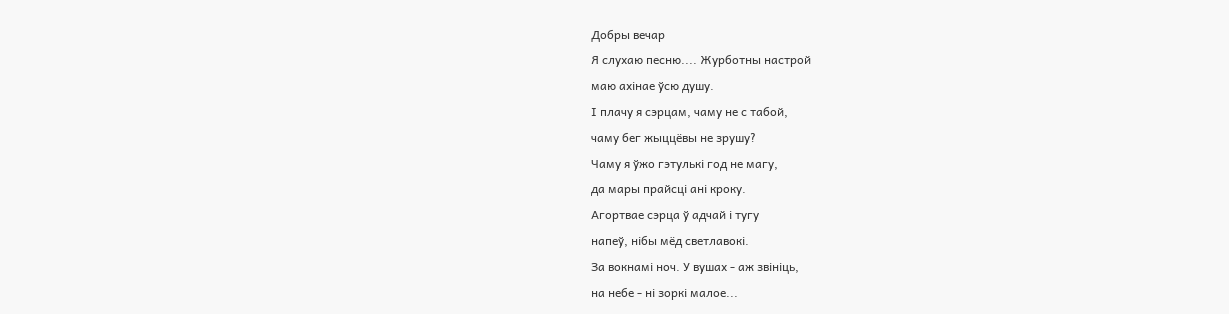Добры вечар
Я слухаю песню.... Журботны настрой
маю ахінае ўсю душу.
І плачу я сэрцам, чаму не с табой,
чаму бег жыццёвы не зрушу?
Чаму я ўжо гэтулькі год не магу,
да мары прайсці ані кроку.
Агортвае сэрца ў адчай і тугу
напеў, нібы мёд светлавокі.
За вокнамі ноч. У вушах - аж звініць,
на небе - ні зоркі малое...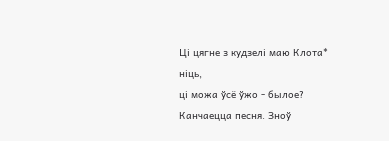Ці цягне з кудзелі маю Клота* ніць,
ці можа ўсё ўжо - былое?
Канчаецца песня. Зноў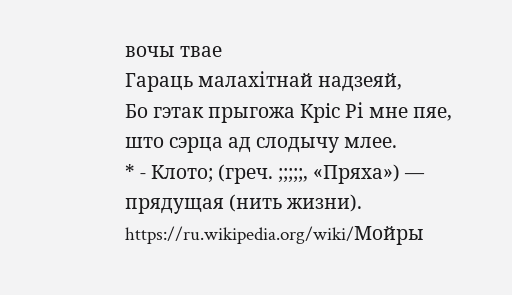вочы твае
Гараць малахітнай надзеяй,
Бо гэтак прыгожа Крiс Рі мне пяе,
што сэрца ад слодычу млее.
* - Клото; (греч. ;;;;;, «Пряха») — прядущая (нить жизни). https://ru.wikipedia.org/wiki/Мойры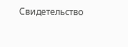Свидетельство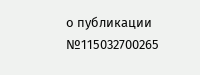о публикации №115032700265